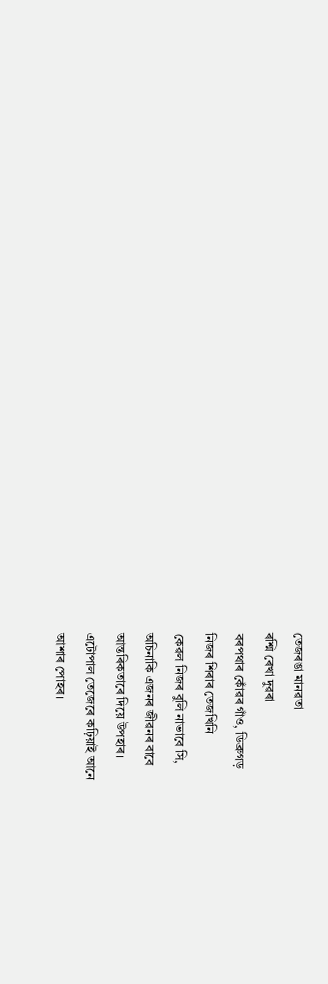তেজৰঙা মানৱতা
ৰশ্মি ৰেখা দুৱৰা
বৰপথাৰ কোঁৱৰ গাঁও, ডিব্ৰুগড়
নিজৰ শিৰাৰ তেজখিনি
কেৱল নিজৰ বুলি নাভাবে সি,
অচিনাকি এজনৰ জীৱনৰ বাবে
আন্তৰিকতাৰে দিয়ে উপহাৰ।
এটোপাল তেজেৰে কঢ়িয়াই আনে
আশাৰ পোহৰ।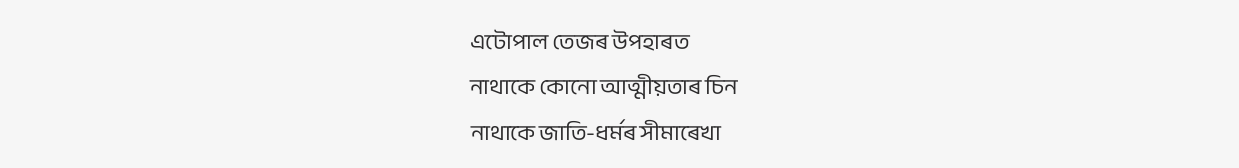এটোপাল তেজৰ উপহাৰত
নাথাকে কোনো আত্মীয়তাৰ চিন
নাথাকে জাতি-ধৰ্মৰ সীমাৰেখা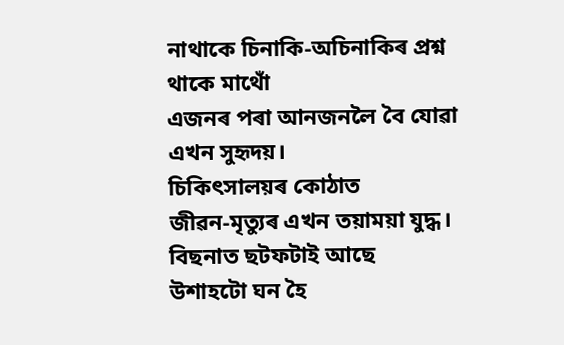নাথাকে চিনাকি-অচিনাকিৰ প্ৰশ্ন
থাকে মাথোঁ
এজনৰ পৰা আনজনলৈ বৈ যোৱা
এখন সুহৃদয়।
চিকিৎসালয়ৰ কোঠাত
জীৱন-মৃত্যুৰ এখন তয়াময়া যুদ্ধ।
বিছনাত ছটফটাই আছে
উশাহটো ঘন হৈ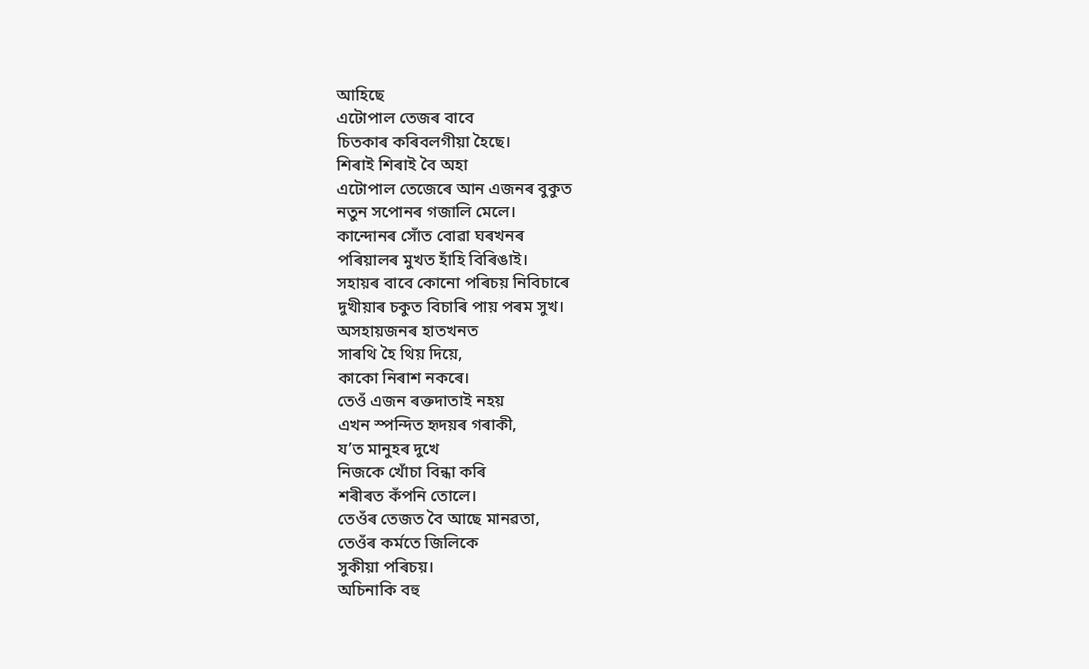আহিছে
এটোপাল তেজৰ বাবে
চিতকাৰ কৰিবলগীয়া হৈছে।
শিৰাই শিৰাই বৈ অহা
এটোপাল তেজেৰে আন এজনৰ বুকুত
নতুন সপোনৰ গজালি মেলে।
কান্দোনৰ সোঁত বোৱা ঘৰখনৰ
পৰিয়ালৰ মুখত হাঁহি বিৰিঙাই।
সহায়ৰ বাবে কোনো পৰিচয় নিবিচাৰে
দুখীয়াৰ চকুত বিচাৰি পায় পৰম সুখ।
অসহায়জনৰ হাতখনত
সাৰথি হৈ থিয় দিয়ে,
কাকো নিৰাশ নকৰে।
তেওঁ এজন ৰক্তদাতাই নহয়
এখন স্পন্দিত হৃদয়ৰ গৰাকী,
য’ত মানুহৰ দুখে
নিজকে খোঁচা বিন্ধা কৰি
শৰীৰত কঁপনি তোলে।
তেওঁৰ তেজত বৈ আছে মানৱতা,
তেওঁৰ কৰ্মতে জিলিকে
সুকীয়া পৰিচয়।
অচিনাকি বহু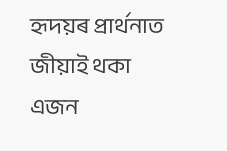হৃদয়ৰ প্ৰাৰ্থনাত
জীয়াই থকা
এজন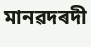মানৱদৰদী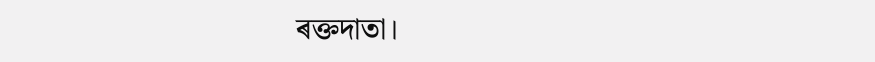ৰক্তদাতা।